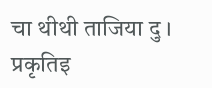चा थीथी ताजिया दु । प्रकृतिइ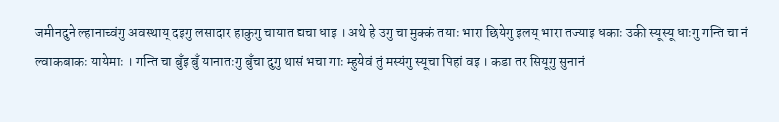जमीनदुने ल्हानाच्वंगु अवस्थाय् दइगु लसादार हाकुगु चायात द्यचा धाइ । अथे हे उगु चा मुक्कं तयाः भारा छियेगु इलय् भारा तज्याइ धकाः उकी स्यूस्यू धाःगु गन्ति चा नं ल्वाकबाकः यायेमाः । गन्ति चा बुँइ बुँ यानातःगु बुँचा दुगु थासं भचा गाः म्हुयेवं तुं मस्यंगु स्यूचा पिहां वइ । कडा तर सियूगु सुनानं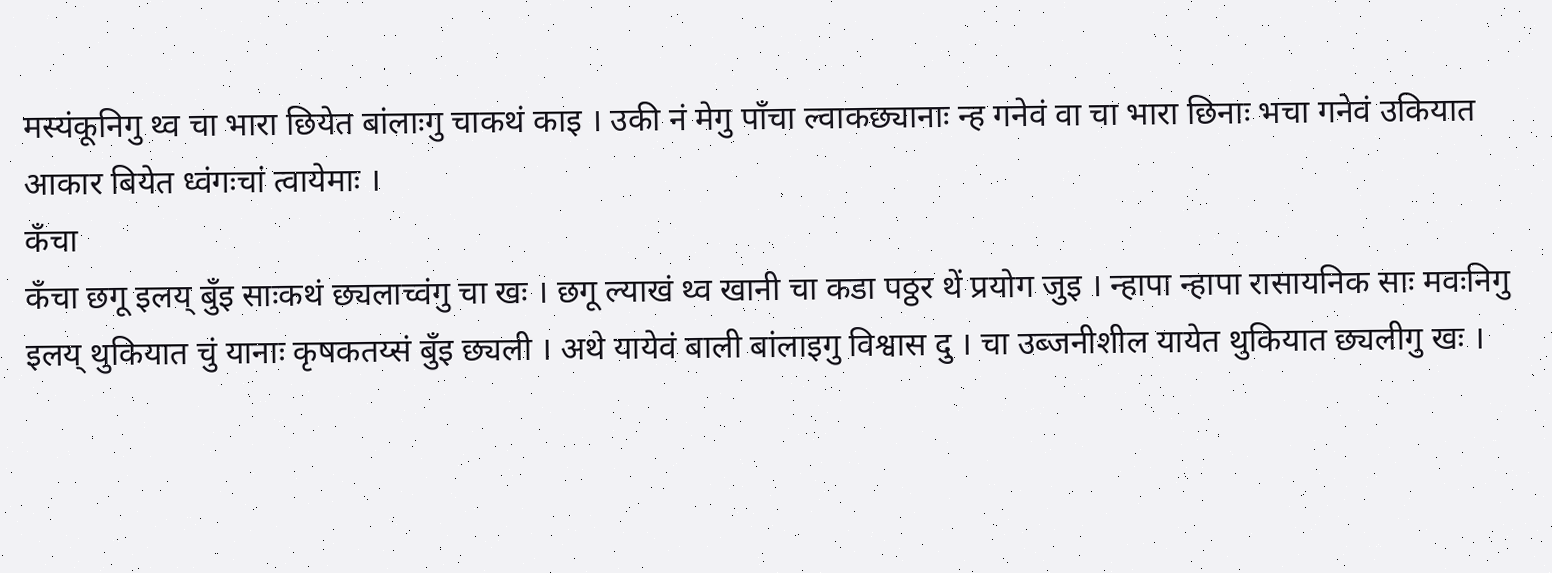मस्यंकूनिगु थ्व चा भारा छियेत बांलाःगु चाकथं काइ । उकी नं मेगु पाँचा ल्वाकछ्यानाः न्ह गनेवं वा चा भारा छिनाः भचा गनेवं उकियात आकार बियेत ध्वंगःचां त्वायेमाः ।
कँचा
कँचा छगू इलय् बुँइ साःकथं छ्यलाच्वंगु चा खः । छगू ल्याखं थ्व खानी चा कडा पठ्ठर थें प्रयोग जुइ । न्हापा न्हापा रासायनिक साः मवःनिगु इलय् थुकियात चुं यानाः कृषकतय्सं बुँइ छ्यली । अथे यायेवं बाली बांलाइगु विश्वास दु । चा उब्जनीशील यायेत थुकियात छ्यलीगु खः ।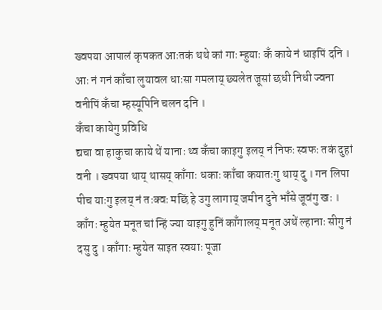ख्वपया आपालं कृषकत आःतकं थथे कां गाः म्हुयाः कँ काये नं धाइपिं दनि । आः नं गनं काँचा लुयावल धाःसा गमलाय् छ्यलेत जूसां छधी निधी ज्वना वनीपिं कँचा म्हस्यूपिनि चलन दनि ।
कँचा कायेगु प्रविधि
द्यचा वा हाकुचा काये थें यानाः थ्व कँचा काइगु इलय् नं निफः स्वफः तकं दुहां वनी । ख्वपया थाय् थासय् काँगाः धकाः काँचा कयातःगु थाय् दु । गन लिपा पीच याःगु इलय् नं तःक्वः मछिं हे उगु लागाय् जमीन दुने भाँसे जूवंगु खः । काँगः म्हुयेत मनूत चां न्हिं ज्या याइगु हुनिं काँगालय् मनूत अथें ल्हानाः सीगु नं दसु दु । काँगाः म्हुयेत साइत स्वयाः पूजा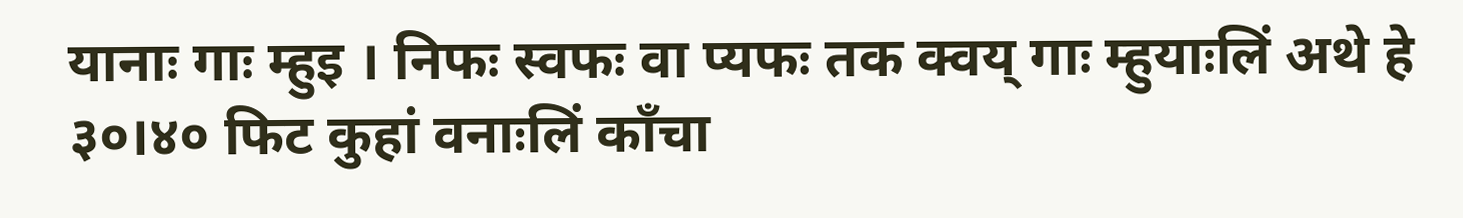यानाः गाः म्हुइ । निफः स्वफः वा प्यफः तक क्वय् गाः म्हुयाःलिं अथे हे ३०।४० फिट कुहां वनाःलिं काँचा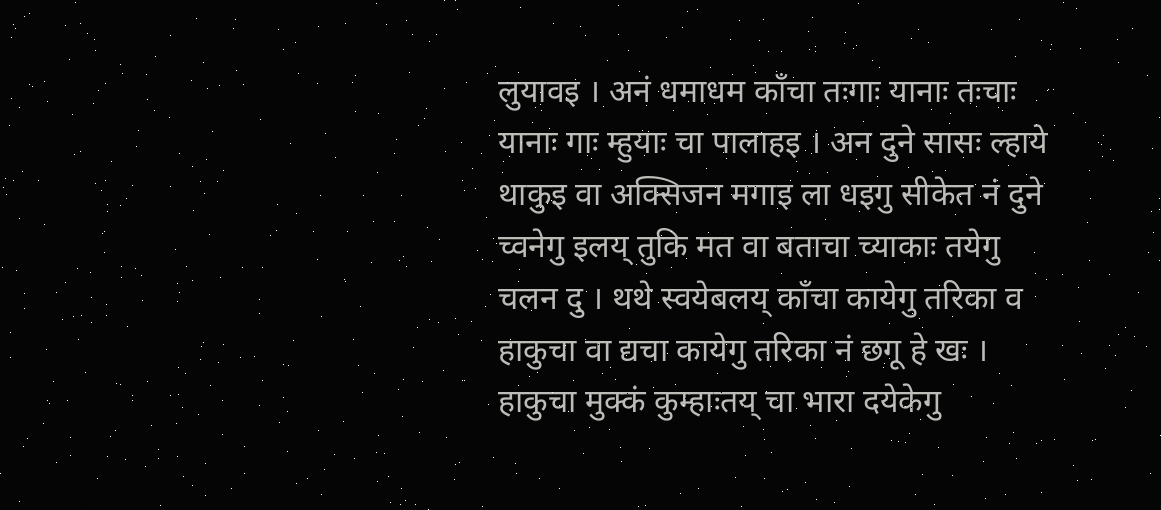लुयावइ । अनं धमाधम काँचा तःगाः यानाः तःचाः यानाः गाः म्हुयाः चा पालाहइ । अन दुने सासः ल्हाये थाकुइ वा अक्सिजन मगाइ ला धइगु सीकेत नं दुने च्वनेगु इलय् तुकि मत वा बताचा च्याकाः तयेगु चलन दु । थथे स्वयेबलय् काँचा कायेगु तरिका व हाकुचा वा द्यचा कायेगु तरिका नं छगू हे खः ।
हाकुचा मुक्कं कुम्हाःतय् चा भारा दयेकेगु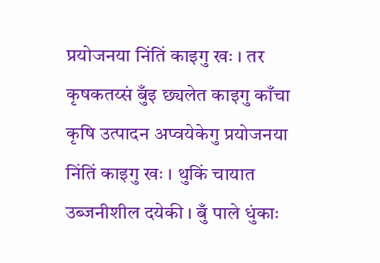प्रयोजनया निंतिं काइगु खः । तर कृषकतय्सं बुँइ छ्यलेत काइगु काँचा कृषि उत्पादन अप्वयेकेगु प्रयोजनया निंतिं काइगु खः । थुकिं चायात उब्जनीशील दयेकी । बुँ पाले धुंकाः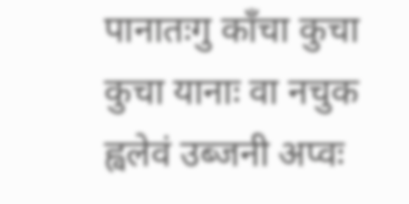पानातःगु काँचा कुचा कुचा यानाः वा नचुक ह्वलेवं उब्जनी अप्वः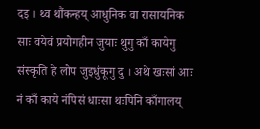दइ । थ्व थौंकन्हय् आधुनिक वा रासायनिक साः वयेवं प्रयोगहीन जुयाः थुगु काँ कायेगु संस्कृति हे लोप जुइधुंकूगु दु । अथे खःसां आः नं काँ काये नंपिसं धाःसा थःपिनि काँगालय्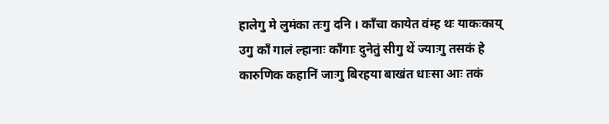हालेगु मे लुमंका तःगु दनि । काँचा कायेत वंम्ह थः याकःकाय् उगु काँ गालं ल्हानाः काँगाः दुनेतुं सीगु थें ज्याःगु तसकं हे कारुणिक कहानिं जाःगु बिरहया बाखंत धाःसा आः तकं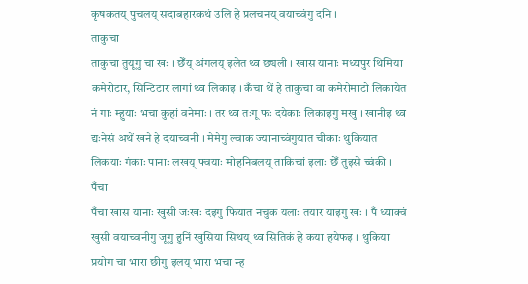कृषकतय् पुचलय् सदाबहारकथं उलि हे प्रलचनय् वयाच्वंगु दनि ।
ताकुचा
ताकुचा तुयूगु चा खः । छेँय् अंगलय् इलेत थ्व छ्यली । खास यानाः मध्यपुर थिमिया कमेरोटार, सिन्टिटार लागां थ्व लिकाइ । कँचा थें हे ताकुचा वा कमेरोमाटो लिकायेत नं गाः म्हुयाः भचा कुहां वनेमाः । तर थ्व तःगू फः दयेकाः लिकाइगु मखु । खानीइ थ्व द्यःनेसं अथें खने हे दयाच्वनी । मेमेगु ल्वाक ज्यानाच्वंगुयात चीकाः थुकियात लिकयाः गंकाः पानाः लखय् फ्वयाः मोहनिबलय् ताकिचां इलाः छेँ तुइसे च्वंकी ।
पँचा
पँचा खास यानाः खुसी जःखः दइगु फियात नचुक यलाः तयार याइगु खः । पँ ध्याक्वं खुसी वयाच्वनीगु जूगु हुनिं खुसिया सिथय् थ्व सितिकं हे कया हयेफइ । थुकिया प्रयोग चा भारा छीगु इलय् भारा भचा न्ह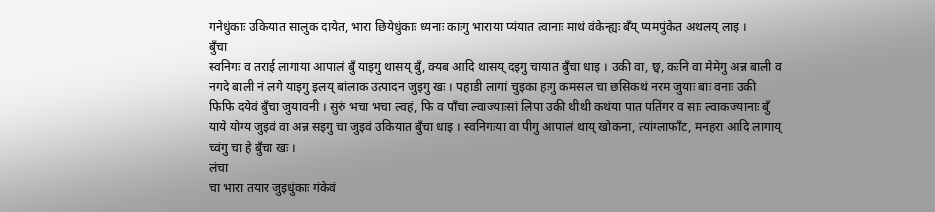गनेधुंकाः उकियात सालुक दायेत, भारा छियेधुंकाः ध्यनाः काःगु भाराया प्यंयात त्वानाः माथं वंकेन्ह्यः बँय् प्यमपुंकेत अथलय् लाइ ।
बुँचा
स्वनिगः व तराई लागाया आपालं बुँ याइगु थासय् बुँ, क्यब आदि थासय् दइगु चायात बुँचा धाइ । उकी वा, छ्व, कःनि वा मेमेगु अन्न बाली व नगदे बाली नं लगे याइगु इलय् बांलाक उत्पादन जुइगु खः । पहाडी लागां चुइका हःगु कमसल चा छसिकथं नरम जुयाः बाः वनाः उकी फिफि दयेवं बुँचा जुयावनी । सुरुं भचा भचा ल्वहं, फि व पाँचा ल्वाज्याःसां लिपा उकी थीथी कथंया पात पतिंगर व साः ल्वाकज्यानाः बुँ याये योग्य जुइवं वा अन्न सइगु चा जुइवं उकियात बुँचा धाइ । स्वनिगःया वा पीगु आपालं थाय् खोकना, त्यांग्लाफाँट, मनहरा आदि लागाय् च्वंगु चा हे बुँचा खः ।
लंचा
चा भारा तयार जुइधुंकाः गंकेवं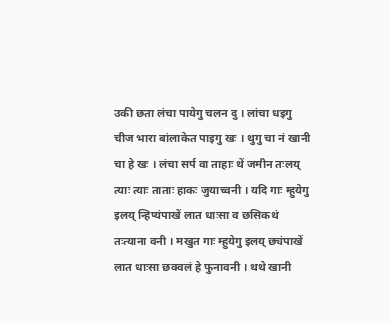उकी छता लंचा पायेगु चलन दु । लांचा धइगु चीज भारा बांलाकेत पाइगु खः । थुगु चा नं खानी चा हे खः । लंचा सर्प वा ताहाः थें जमीन तःलय् त्याः त्याः ताताः हाकः जुयाच्वनी । यदि गाः म्हुयेगु इलय् न्हिप्यंपाखें लात धाःसा व छसिकथं तःत्याना वनी । मखुत गाः म्हुयेगु इलय् छ्यंपाखें लात धाःसा छक्वलं हे फुनावनी । थथे खानी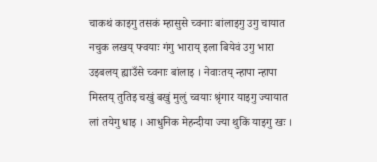चाकथं काइगु तसकं म्हासुसे च्वनाः बांलाइगु उगु चायात नचुक लखय् फ्वयाः गंगु भाराय् इला बियेवं उगु भारा उइबलय् ह्याउँसे च्वनाः बांलाइ । नेवाःतय् न्हापा न्हापा मिस्तय् तुतिइ चखुं बखुं मुलुं च्वयाः श्रृंगार याइगु ज्यायात लां तयेगु धाइ । आधुनिक मेहन्दीया ज्या थुकिं याइगु खः ।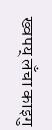ख्वपय् लँचा काइगु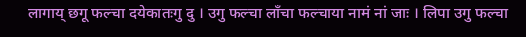लागाय् छगू फल्चा दयेकातःगु दु । उगु फल्चा लाँचा फल्चाया नामं नां जाः । लिपा उगु फल्चा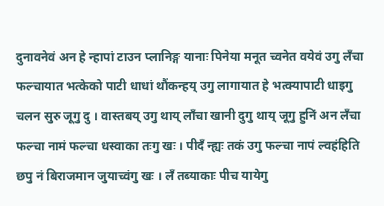दुनावनेवं अन हे न्हापां टाउन प्लानिङ्ग यानाः पिनेया मनूत च्वनेत वयेवं उगु लँचा फल्चायात भत्केको पाटी धाधां थौंकन्हय् उगु लागायात हे भत्क्यापाटी धाइगु चलन सुरु जूगु दु । वास्तबय् उगु थाय् लाँचा खानी दुगु थाय् जूगु हुनिं अन लँचा फल्चा नामं फल्चा धस्वाका तःगु खः । पीदँ न्ह्यः तकं उगु फल्चा नापं ल्वहंहिति छपु नं बिराजमान जुयाच्वंगु खः । लँ तब्याकाः पीच यायेगु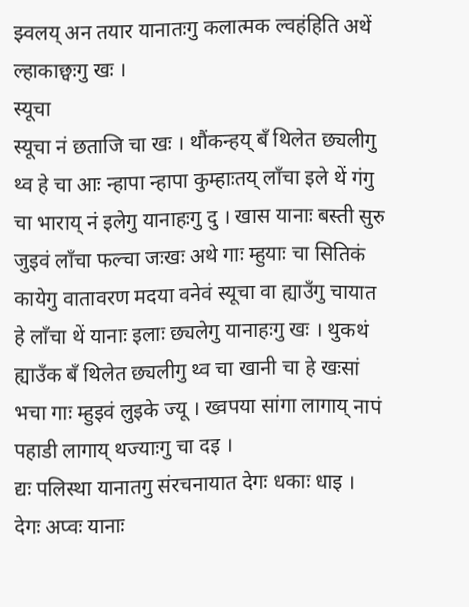झ्वलय् अन तयार यानातःगु कलात्मक ल्वहंहिति अथें ल्हाकाछ्वःगु खः ।
स्यूचा
स्यूचा नं छताजि चा खः । थौंकन्हय् बँ थिलेत छ्यलीगु थ्व हे चा आः न्हापा न्हापा कुम्हाःतय् लाँचा इले थें गंगु चा भाराय् नं इलेगु यानाहःगु दु । खास यानाः बस्ती सुरु जुइवं लाँचा फल्चा जःखः अथे गाः म्हुयाः चा सितिकं कायेगु वातावरण मदया वनेवं स्यूचा वा ह्याउँगु चायात हे लाँचा थें यानाः इलाः छ्यलेगु यानाहःगु खः । थुकथं ह्याउँक बँ थिलेत छ्यलीगु थ्व चा खानी चा हे खःसां भचा गाः म्हुइवं लुइके ज्यू । ख्वपया सांगा लागाय् नापं पहाडी लागाय् थज्याःगु चा दइ ।
द्यः पलिस्था यानातगु संरचनायात देगः धकाः धाइ । देगः अप्वः यानाः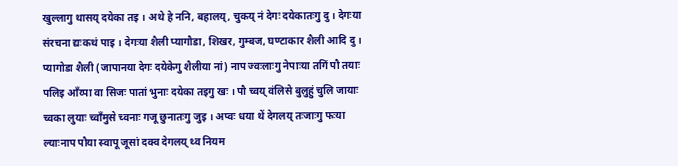खुल्लागु थासय् दयेका तइ । अथे हे ननि, बहालय्, चुकय् नं देगः दयेकातःगु दु । देगःया संरचना द्यःकथं पाइ । देगःया शैली प्यागौडा, शिखर, गुम्बज, घण्टाकार शैली आदि दु । प्यागोडा शैली (जापानया देगः दयेकेगु शैलीया नां) नाप ज्वःलाःगु नेपाःया तगिं पौ तयाः पलिइ आँय्पा वा सिजः पातां भुनाः दयेका तइगु खः । पौ च्वय् वंलिसे बुलुहुं चुलि जायाः च्वका लुयाः च्वाँमुसे च्वनाः गजू छुनातःगु जुइ । अप्वः धया थें देगलय् तःजाःगु फःया ल्याःनाप पौया स्वापू जूसां दक्व देगलय् थ्व नियम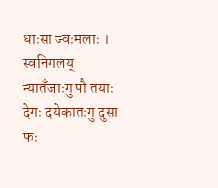धाःसा ज्वःमलाः । स्वनिगलय् न्यातँजाःगु पौ तयाः देगः दयेकातःगु दुसा फः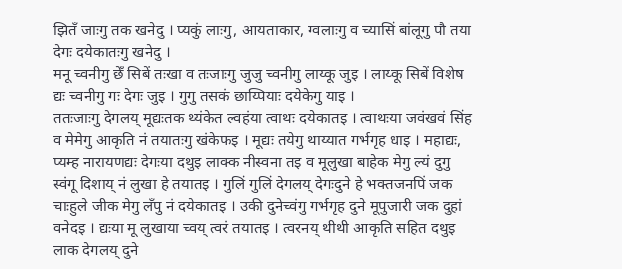झितँ जाःगु तक खनेदु । प्यकुं लाःगु, आयताकार, ग्वलाःगु व च्यासिं बांलूगु पौ तया देगः दयेकातःगु खनेदु ।
मनू च्वनीगु छेँ सिबें तःखा व तःजाःगु जुजु च्वनीगु लाय्कू जुइ । लाय्कू सिबें विशेष द्यः च्वनीगु गः देगः जुइ । गुगु तसकं छाय्पियाः दयेकेगु याइ ।
ततःजाःगु देगलय् मूद्यःतक थ्यंकेत ल्वहंया त्वाथः दयेकातइ । त्वाथःया जवंखवं सिंह व मेमेगु आकृति नं तयातःगु खंकेफइ । मूद्यः तयेगु थाय्यात गर्भगृह धाइ । महाद्यः, प्यम्ह नारायणद्यः देगःया दथुइ लाक्क नीस्वना तइ व मूलुखा बाहेक मेगु ल्यं दुगु स्वंगू दिशाय् नं लुखा हे तयातइ । गुलिं गुलिं देगलय् देगःदुने हे भक्तजनपिं जक चाःहुले जीक मेगु लँपु नं दयेकातइ । उकी दुनेच्वंगु गर्भगृह दुने मूपुजारी जक दुहां वनेदइ । द्यःया मू लुखाया च्वय् त्वरं तयातइ । त्वरनय् थीथी आकृति सहित दथुइ लाक देगलय् दुने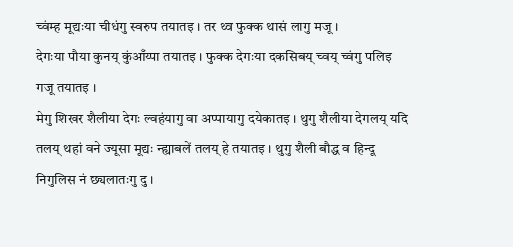च्वंम्ह मूद्यःया चीधंगु स्वरुप तयातइ । तर थ्व फुक्क थासं लागु मजू ।
देगःया पौया कुनय् कुंआँय्पा तयातइ । फुक्क देगःया दकसिबय् च्वय् च्वंगु पलिइ गजू तयातइ ।
मेगु शिखर शैलीया देगः ल्वहंयागु वा अप्पायागु दयेकातइ । थुगु शैलीया देगलय् यदि तलय् थहां वने ज्यूसा मूद्यः न्ह्याबलें तलय् हे तयातइ । थुगु शैली बौद्ध व हिन्दू निगुलिस नं छ्यलातःगु दु ।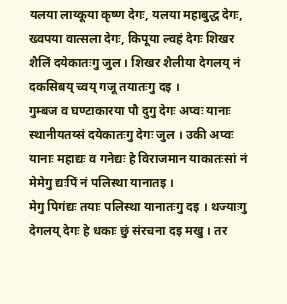यलया लाय्कूया कृष्ण देगः, यलया महाबुद्ध देगः, ख्वपया वात्सला देगः, किपूया ल्वहं देगः शिखर शैलिं दयेकातःगु जुल । शिखर शैलीया देगलय् नं दकसिबय् च्वय् गजू तयातःगु दइ ।
गुम्बज व घण्टाकारया पौ दुगु देगः अप्वः यानाः स्थानीयतय्सं दयेकातःगु देगः जुल । उकी अप्वः यानाः महाद्यः व गनेद्यः हे विराजमान याकातःसां नं मेमेगु द्यःपिं नं पलिस्था यानातइ ।
मेगु पिगंद्यः तयाः पलिस्था यानातःगु दइ । थज्याःगु देगलय् देगः हे धकाः छुं संरचना दइ मखु । तर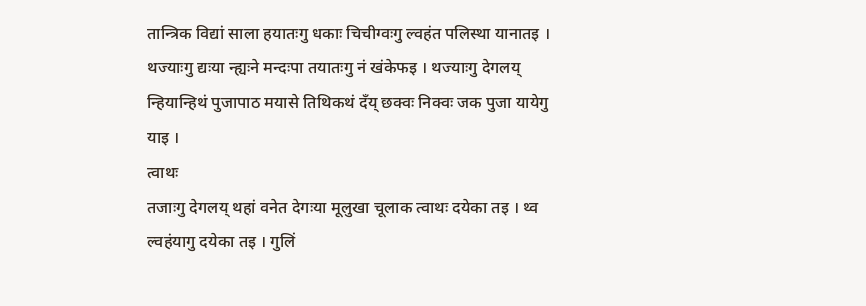तान्त्रिक विद्यां साला हयातःगु धकाः चिचीग्वःगु ल्वहंत पलिस्था यानातइ । थज्याःगु द्यःया न्ह्यःने मन्दःपा तयातःगु नं खंकेफइ । थज्याःगु देगलय् न्हियान्हिथं पुजापाठ मयासे तिथिकथं दँय् छक्वः निक्वः जक पुजा यायेगु याइ ।
त्वाथः
तजाःगु देगलय् थहां वनेत देगःया मूलुखा चूलाक त्वाथः दयेका तइ । थ्व ल्वहंयागु दयेका तइ । गुलिं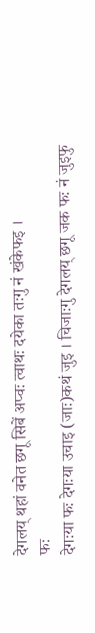देगलय् थहां वनेत छगू सिबें अप्वः त्वाथः दयेका तःगु नं खंकेफइ ।
फः
देगःया फः देगःया उचाइ (जाः)कथं जुइ । चिजाःगु देगलय् छगू जक फः नं जुइफु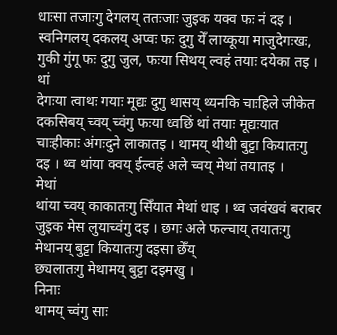धाःसा तजाःगु देगलय् ततःजाः जुइक यक्व फः नं दइ । स्वनिगलय् दकलय् अप्वः फः दुगु येँ लाय्कूया माजुदेगःखः, गुकी गुंगू फः दुगु जुल, फःया सिथय् ल्वहं तयाः दयेका तइ ।
थां
देगःया त्वाथः गयाः मूद्यः दुगु थासय् थ्यनकि चाःहिले जीकेत दकसिबय् च्वय् च्वंगु फःया ध्वछिं थां तयाः मूद्यःयात चाःहीकाः अंगःदुने लाकातइ । थामय् थीथी बुट्टा कियातःगु दइ । थ्व थांया क्वय् ईल्वहं अले च्वय् मेथां तयातइ ।
मेथां
थांया च्वय् काकातःगु सिँयात मेथां धाइ । थ्व जवंखवं बराबर जुइक मेस लुयाच्वंगु दइ । छगः अले फल्चाय् तयातःगु मेथानय् बुट्टा कियातःगु दइसा छेँय्
छ्यलातःगु मेथामय् बुट्टा दइमखु ।
निनाः
थामय् च्वंगु साः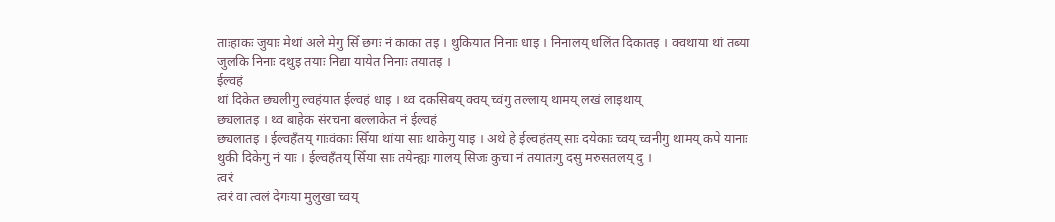ताःहाकः जुयाः मेथां अले मेगु सिँ छगः नं काका तइ । थुकियात निनाः धाइ । निनालय् धलिंत दिकातइ । क्वथाया थां तब्या जुलकि निनाः दथुइ तयाः निद्या यायेत निनाः तयातइ ।
ईल्वहं
थां दिकेत छ्यलीगु ल्वहंयात ईल्वहं धाइ । थ्व दकसिबय् क्वय् च्वंगु तल्लाय् थामय् लखं लाइथाय्
छ्यलातइ । थ्व बाहेक संरचना बल्लाकेत नं ईल्वहं
छ्यलातइ । ईल्वहँतय् गाःवंकाः सिँया थांया साः थाकेगु याइ । अथे हे ईल्वहंतय् साः दयेकाः च्वय् च्वनीगु थामय् कपे यानाः थुकी दिकेगु नं याः । ईल्वहँतय् सिँया साः तयेन्ह्यः गालय् सिजः कुचा नं तयातःगु दसु मरुसतलय् दु ।
त्वरं
त्वरं वा त्वलं देगःया मुलुखा च्वय्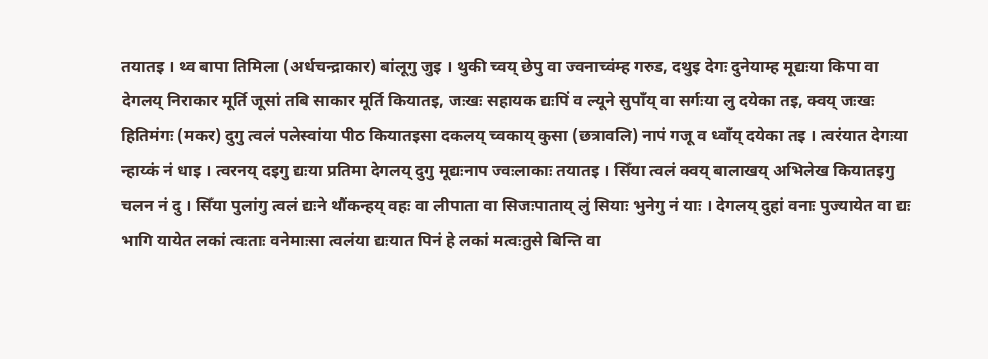तयातइ । थ्व बापा तिमिला (अर्धचन्द्राकार) बांलूगु जुइ । थुकी च्वय् छेपु वा ज्वनाच्वंम्ह गरुड, दथुइ देगः दुनेयाम्ह मूद्यःया किपा वा देगलय् निराकार मूर्ति जूसां तबि साकार मूर्ति कियातइ, जःखः सहायक द्यःपिं व ल्यूने सुपाँय् वा सर्गःया लु दयेका तइ, क्वय् जःखः हितिमंगः (मकर) दुगु त्वलं पलेस्वांया पीठ कियातइसा दकलय् च्वकाय् कुसा (छत्रावलि) नापं गजू व ध्वाँय् दयेका तइ । त्वरंयात देगःया न्हाय्कं नं धाइ । त्वरनय् दइगु द्यःया प्रतिमा देगलय् दुगु मूद्यःनाप ज्वःलाकाः तयातइ । सिँया त्वलं क्वय् बालाखय् अभिलेख कियातइगु चलन नं दु । सिँया पुलांगु त्वलं द्यःने थौंकन्हय् वहः वा लीपाता वा सिजःपाताय् लुं सियाः भुनेगु नं याः । देगलय् दुहां वनाः पुज्यायेत वा द्यः भागि यायेत लकां त्वःताः वनेमाःसा त्वलंया द्यःयात पिनं हे लकां मत्वःतुसे बिन्ति वा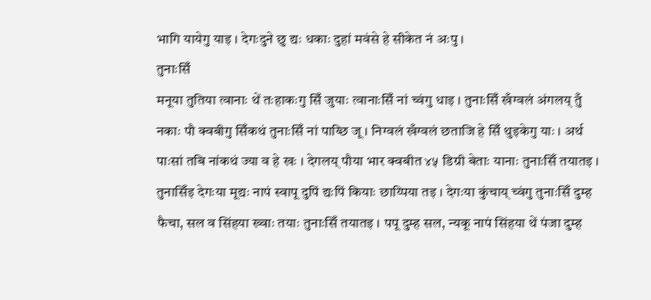भागि यायेगु याइ । देगःदुने छु द्यः धकाः दुहां मवंसे हे सीकेत नं अःपु ।
तुनाःसिँ
मनूया तुतिया त्वानाः थें तःहाकःगु सिँ जुयाः त्वानाःसिँ नां च्वंगु धाइ । तुनाःसिँ खँग्वलं अंगलय् तुँ नकाः पौ क्वबीगु सिँकथं तुनाःसिँ नां पाय्छि जू । निग्वलं खँग्वलं छताजि हे सिँ थुइकेगु याः । अर्थ पाःसां तबि नांकथं ज्या व हे खः । देगलय् पौया भार क्वबीत ४५ डिग्री बेताः यानाः तुनाःसिँ तयातइ । तुनासिँइ देगःया मूद्यः नापं स्वापू दुपिं द्यःपिं कियाः छाय्पिया तइ । देगःया कुंचाय् च्वंगु तुनाःसिँ दुम्ह फैचा, सल व सिंहया ख्वाः तयाः तुनाःसिँ तयातइ । पपू दुम्ह सल, न्यकू नापं सिंहया थें पंजा दुम्ह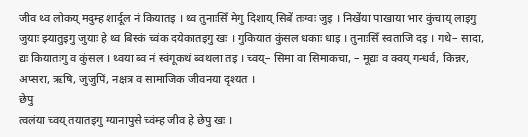जीव थ्व लोकय् मदुम्ह शार्दूल नं कियातइ । थ्व तुनाःसिँ मेगु दिशाय् सिबें तःग्वः जुइ । निखेंया पाखाया भार कुंचाय् लाइगु जुयाः झ्यातुइगु जुयाः हे थ्व बिस्कं च्वंक दयेकातइगु खः । गुकियात कुंसल धकाः धाइ । तुनाःसिँ स्वताजि दइ । गथे– सादा, द्यः कियातःगु व कुंसल । थ्वया ब्व नं स्वंगूकथं ब्वथला तइ । च्वय्– सिमा वा सिमाकचा, – मूद्यः व क्वय् गन्धर्व, किन्नर, अप्सरा, ऋषि, जुजुपिं, नक्षत्र व सामाजिक जीवनया दृश्यत ।
छेपु
त्वलंया च्वय् तयातइगु ग्यानापुसे च्वंम्ह जीव हे छेपु खः ।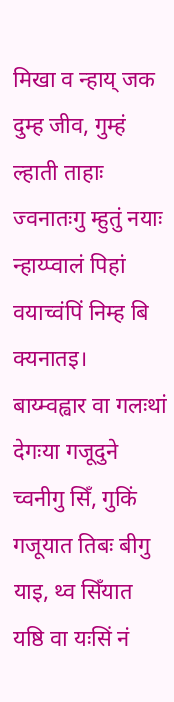मिखा व न्हाय् जक दुम्ह जीव, गुम्हं ल्हाती ताहाः ज्वनातःगु म्हुतुं नयाः न्हाय्प्वालं पिहां वयाच्वंपिं निम्ह बि क्यनातइ।
बाय्म्वह्वार वा गलःथां
देगःया गजूदुने च्वनीगु सिँ, गुकिं गजूयात तिबः बीगु याइ, थ्व सिँयात यष्ठि वा यःसिं नं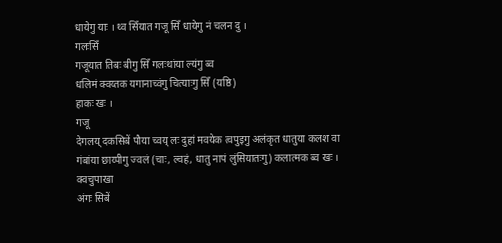धायेगु याः । थ्व सिँयात गजू सिँ धायेगु नं चलन दु ।
गलःसिँ
गजूयात तिबः बीगु सिँ गलःथांया ल्यंगु ब्व
धलिमं क्वय्तक यगानाच्वंगु चित्याःगु सिँ (यष्ठि)
हाकः खः ।
गजू
देगलय् दकसिबें पौया च्वय् लः दुहां मवयेक त्वपुइगु अलंकृत धातुया कलश वा
गंबांया छाय्पीगु ज्वलं (चाः, ल्वहं, धातु नापं लुंसियातःगु) कलात्मक ब्व खः ।
क्वचुपाखा
अंगः सिबें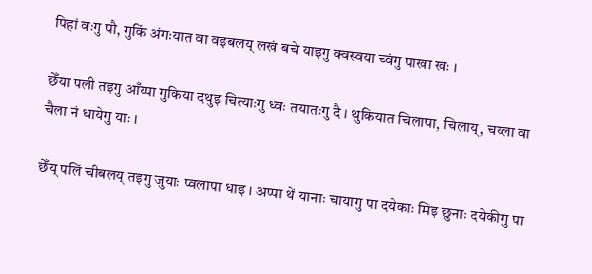पिहां वःगु पौ, गुकिं अंगःयात वा वइबलय् लखं बचे याइगु क्वस्वया च्वंगु पाखा खः ।

छेँया पली तइगु आँय्पा गुकिया दथुइ चित्याःगु ध्वः तयातःगु दै । थुकियात चिलापा, चिलाय्, चय्ला वा चैला नं धायेगु याः ।

छेँय् पलिं चीबलय् तइगु जुयाः प्वलापा धाइ । अप्पा थें यानाः चायागु पा दयेकाः मिइ छुनाः दयेकीगु पा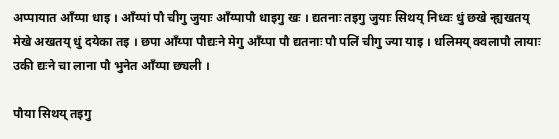अप्पायात आँय्पा धाइ । आँय्पां पौ चीगु जुयाः आँय्पापौ धाइगु खः । द्यतनाः तइगु जुयाः सिथय् निध्वः धुं छखे न्ह्यखतय् मेखे अखतय् धुं दयेका तइ । छपा आँय्पा पौद्यःने मेगु आँय्पा पौ द्यतनाः पौ पलिं चीगु ज्या याइ । धलिमय् क्वलापौ लायाः उकी द्यःने चा लाना पौ भुनेत आँय्पा छ्यली ।

पौया सिथय् तइगु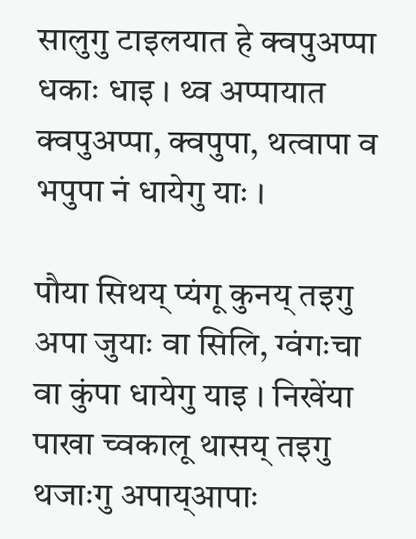सालुगु टाइलयात हे क्वपुअप्पा धकाः धाइ । थ्व अप्पायात क्वपुअप्पा, क्वपुपा, थत्वापा व भपुपा नं धायेगु याः ।

पौया सिथय् प्यंगू कुनय् तइगु अपा जुयाः वा सिलि, ग्वंगःचा वा कुंपा धायेगु याइ । निखेंया पाखा च्वकालू थासय् तइगु थजाःगु अपाय्आपाः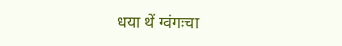धया थें ग्वंगःचा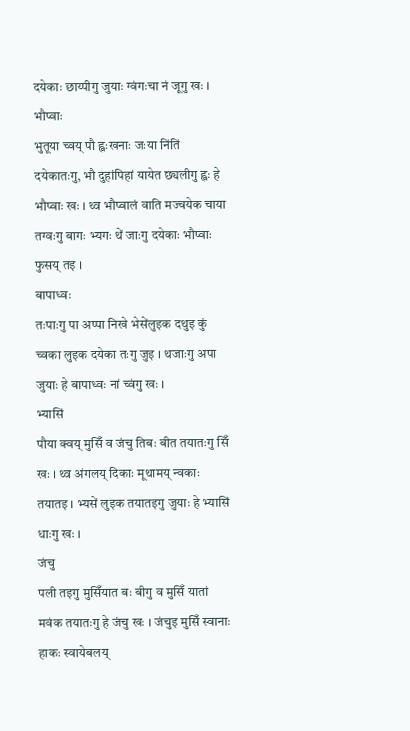दयेकाः छाय्पीगु जुयाः ग्वंगःचा नं जूगु खः ।
भौप्वाः
भुतूया च्वय् पौ ह्वःखनाः जःया निंतिं दयेकातःगु, भौ दुहांपिहां यायेत छ्यलीगु ह्वः हे भौप्वाः खः । थ्व भौप्वालं वाति मज्वयेक चाया तग्वःगु बागः भ्यगः थें जाःगु दयेकाः भौप्वाः फुसय् तइ ।
बापाध्वः
तःपाःगु पा अप्पा निखे भेसेंलुइक दथुइ कुं च्वका लुइक दयेका तःगु जुइ । थजाःगु अपा जुयाः हे बापाध्वः नां च्वंगु खः ।
भ्यासिं
पौया क्वय् मुसिँ व जंचु तिबः बीत तयातःगु सिँ खः । थ्व अंगलय् दिकाः मूथामय् न्वकाः तयातइ । भ्यसें लुइक तयातइगु जुयाः हे भ्यासिं धाःगु खः ।
जंचु
पली तइगु मुसिँयात बः बीगु व मुसिँ यातां मवंक तयातःगु हे जंचु खः । जंचुइ मुसिँ स्वानाः हाकः स्वायेबलय्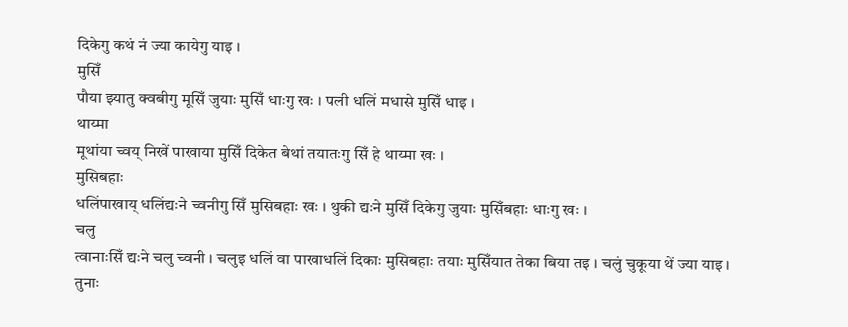दिकेगु कथं नं ज्या कायेगु याइ ।
मुसिँ
पौया झ्यातु क्वबीगु मूसिँ जुयाः मुसिँ धाःगु खः । पली धलिं मधासे मुसिँ धाइ ।
थाय्मा
मूथांया च्वय् निखें पाखाया मुसिँ दिकेत बेथां तयातःगु सिँ हे थाय्मा खः ।
मुसिबहाः
धलिंपाखाय् धलिंद्यःने च्वनीगु सिँ मुसिबहाः खः । थुकी द्यःने मुसिँ दिकेगु जुयाः मुसिँबहाः धाःगु खः ।
चलु
त्वानाःसिँ द्यःने चलु च्वनी । चलुइ धलिं वा पाखाधलिं दिकाः मुसिबहाः तयाः मुसिँयात तेका बिया तइ । चलुं चुकूया थें ज्या याइ ।
तुनाः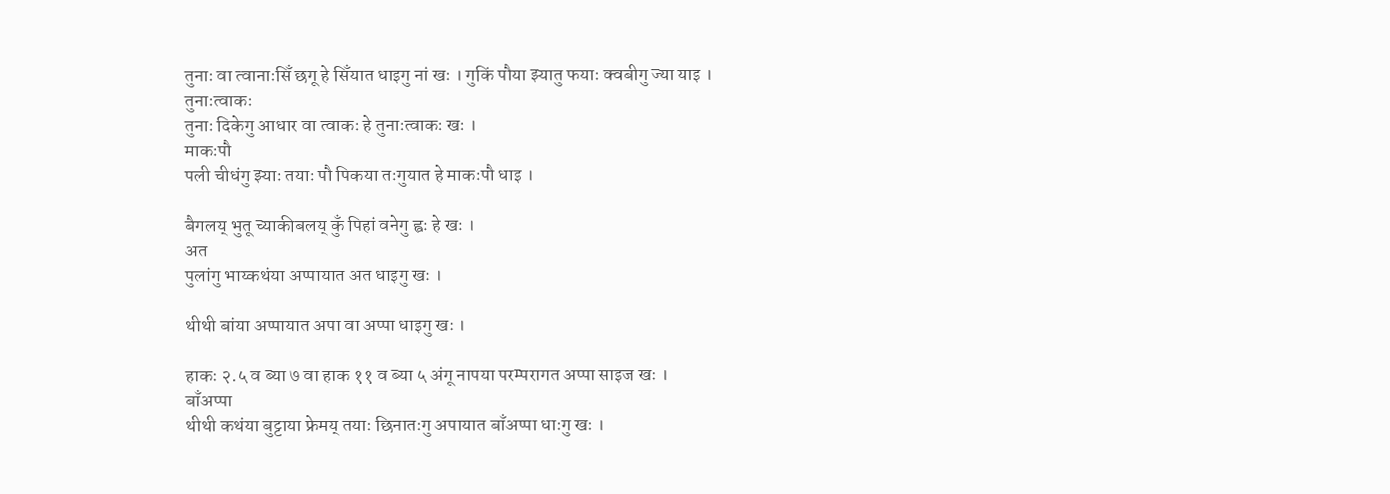तुनाः वा त्वानाःसिँ छगू हे सिँयात धाइगु नां खः । गुकिं पौया झ्यातु फयाः क्वबीगु ज्या याइ ।
तुनाःत्वाकः
तुनाः दिकेगु आधार वा त्वाकः हे तुनाःत्वाकः खः ।
माकःपौ
पली चीधंगु झ्याः तयाः पौ पिकया तःगुयात हे माकःपौ धाइ ।

बैगलय् भुतू च्याकीबलय् कुँ पिहां वनेगु ह्वः हे खः ।
अत
पुलांगु भाय्कथंया अप्पायात अत धाइगु खः ।

थीथी बांया अप्पायात अपा वा अप्पा धाइगु खः ।

हाकः २.५ व ब्या ७ वा हाक ११ व ब्या ५ अंगू नापया परम्परागत अप्पा साइज खः ।
बाँअप्पा
थीथी कथंया बुट्टाया फ्रेमय् तयाः छिनातःगु अपायात बाँअप्पा धाःगु खः ।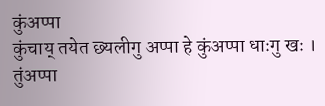कुंअप्पा
कुंचाय् तयेत छ्यलीगु अप्पा हे कुंअप्पा धाःगु खः ।
तुंअप्पा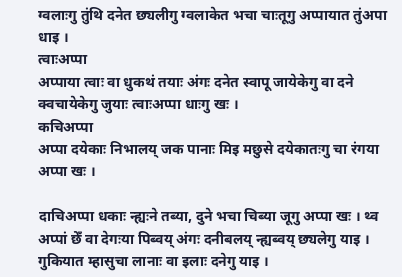ग्वलाःगु तुंथि दनेत छ्यलीगु ग्वलाकेत भचा चाःतूगु अप्पायात तुंअपा धाइ ।
त्वाःअप्पा
अप्पाया त्वाः वा धुकथं तयाः अंगः दनेत स्वापू जायेकेगु वा दने क्वचायेकेगु जुयाः त्वाःअप्पा धाःगु खः ।
कचिअप्पा
अप्पा दयेकाः निभालय् जक पानाः मिइ मछुसे दयेकातःगु चा रंगया अप्पा खः ।

दाचिअप्पा धकाः न्ह्यःने तब्या, दुने भचा चिब्या जूगु अप्पा खः । थ्व अप्पां छेँ वा देगःया पिब्वय् अंगः दनीबलय् न्ह्यब्वय् छ्यलेगु याइ । गुकियात म्हासुचा लानाः वा इलाः दनेगु याइ ।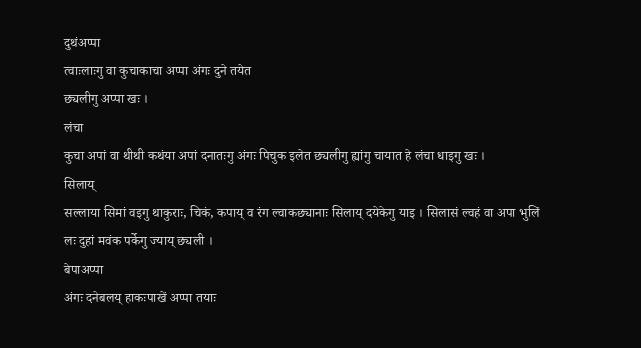दुथंअप्पा
त्वाःलाःगु वा कुचाकाचा अप्पा अंगः दुने तयेत
छ्यलीगु अप्पा खः ।
लंचा
कुचा अपां वा थीथी कथंया अपां दनातःगु अंगः पिचुक इलेत छ्यलीगु ह्यांगु चायात हे लंचा धाइगु खः ।
सिलाय्
सल्लाया सिमां वइगु थाकुराः, चिकं, कपाय् व रंग ल्वाकछ्यानाः सिलाय् दयेकेगु याइ । सिलासं ल्वहं वा अपा भुलिं लः दुहां मवंक पर्केगु ज्याय् छ्यली ।
बेपाअप्पा
अंगः दनेबलय् हाकःपाखें अप्पा तयाः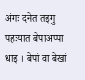अंगः दनेत तइगु पहःयात बेपाअप्पा धाइ । बेपां वा बेखां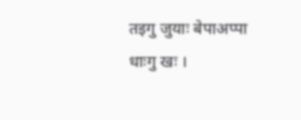तइगु जुयाः बेपाअप्पा धाःगु खः ।